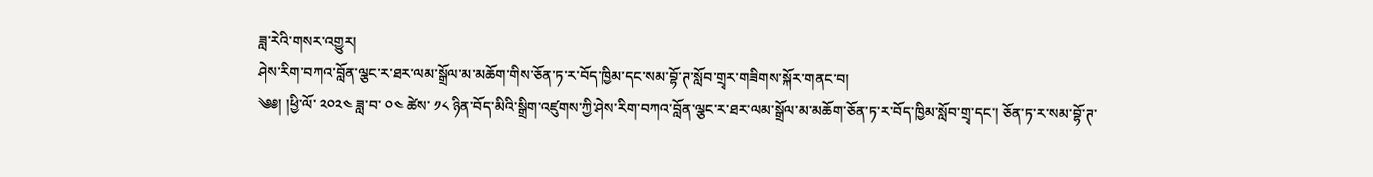ཟླ་རེའི་གསར་འགྱུར།
ཤེས་རིག་བཀའ་བློན་ལྕང་ར་ཐར་ལམ་སྒྲོལ་མ་མཆོག་གིས་ཅོན་ཏ་ར་བོད་ཁྱིམ་དང་སམ་བྷོ་ཊ་སློབ་གྲྭར་གཟིགས་སྐོར་གནང་བ།
༄༅། །ཕྱི་ལོ་ ༢༠༢༤ ཟླ་བ་ ༠༤ ཚེས་ ༡༨ ཉིན་བོད་མིའི་སྒྲིག་འཛུགས་ཀྱི་ཤེས་རིག་བཀའ་བློན་ལྕང་ར་ཐར་ལམ་སྒྲོལ་མ་མཆོག་ཅོན་ཏ་ར་བོད་ཁྱིམ་སློབ་གྲྭ་དང་། ཅོན་ཏ་ར་སམ་བྷོ་ཊ་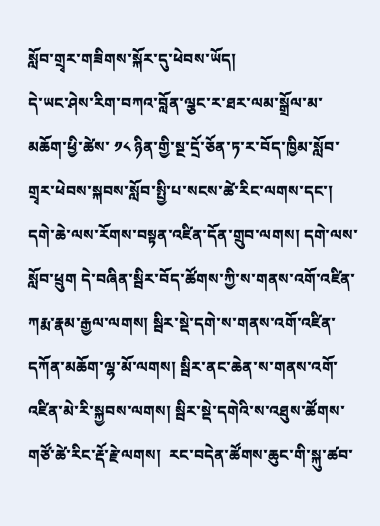སློབ་གྲྭར་གཟིགས་སྐོར་དུ་ཕེབས་ཡོད།
དེ་ཡང་ཤེས་རིག་བཀའ་བློན་ལྕང་ར་ཐར་ལམ་སྒྲོལ་མ་མཆོག་ཕྱི་ཚེས་ ༡༨ ཉིན་གྱི་སྔ་དྲོ་ཅོན་ཏ་ར་བོད་ཁྱིམ་སློབ་གྲྭར་ཕེབས་སྐབས་སློབ་སྤྱི་པ་སངས་ཚེ་རིང་ལགས་དང་། དགེ་ཆེ་ལས་རོགས་བསྟན་འཛིན་དོན་གྲུབ་ལགས། དགེ་ལས་སློབ་ཕྲུག དེ་བཞིན་སྦིར་བོད་ཚོགས་ཀྱི་ས་གནས་འགོ་འཛིན་ཀརྨ་རྣམ་རྒྱལ་ལགས། སྦིར་སྡེ་དགེ་ས་གནས་འགོ་འཛིན་དཀོན་མཆོག་ལྷ་མོ་ལགས། སྦིར་ནང་ཆེན་ས་གནས་འགོ་འཛིན་མེ་རི་སྐྱབས་ལགས། སྦིར་སྡེ་དགེའི་ས་འཐུས་ཚོགས་གཙོ་ཚེ་རིང་རྡོ་རྗེ་ལགས།  རང་བདེན་ཚོགས་ཆུང་གི་སྐུ་ཚབ་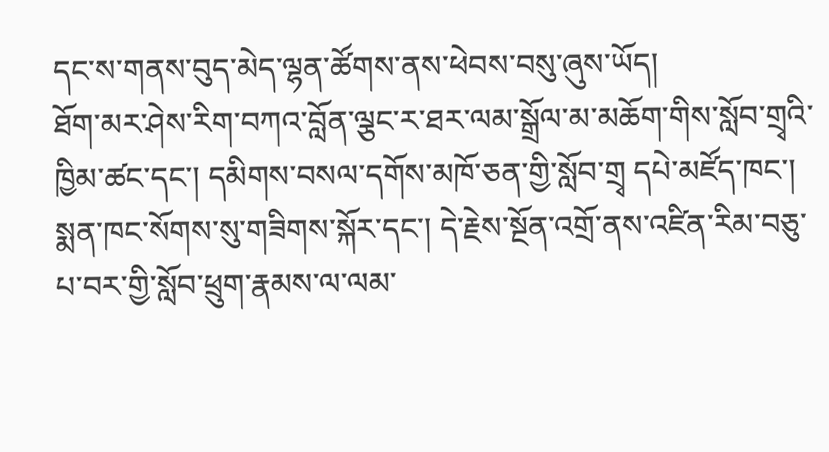དང་ས་གནས་བུད་མེད་ལྷན་ཚོགས་ནས་ཕེབས་བསུ་ཞུས་ཡོད།
ཐོག་མར་ཤེས་རིག་བཀའ་བློན་ལྕང་ར་ཐར་ལམ་སྒྲོལ་མ་མཆོག་གིས་སློབ་གྲྭའི་ཁྱིམ་ཚང་དང་། དམིགས་བསལ་དགོས་མཁོ་ཅན་གྱི་སློབ་གྲྭ དཔེ་མཛོད་ཁང་། སྨན་ཁང་སོགས་སུ་གཟིགས་སྐོར་དང་། དེ་རྗེས་སྔོན་འགྲོ་ནས་འཛིན་རིམ་བཅུ་པ་བར་གྱི་སློབ་ཕྲུག་རྣམས་ལ་ལམ་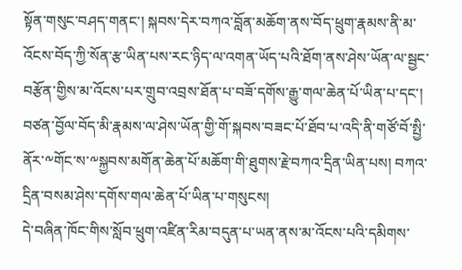སྟོན་གསུང་བཤད་གནང་། སྐབས་དེར་བཀའ་བློན་མཆོག་ནས་བོད་ཕྲུག་རྣམས་ནི་མ་འོངས་བོད་ཀྱི་སོན་རྩ་ཡིན་པས་རང་ཉིད་ལ་འགན་ཡོད་པའི་ཐོག་ནས་ཤེས་ཡོན་ལ་སྦྱང་བརྩོན་གྱིས་མ་འོངས་པར་གྲུབ་འབྲས་ཐོན་པ་བཟོ་དགོས་རྒྱུ་གལ་ཆེན་པོ་ཡིན་པ་དང་། བཙན་བྱོལ་བོད་མི་རྣམས་ལ་ཤེས་ཡོན་གྱི་གོ་སྐབས་བཟང་པོ་ཐོབ་པ་འདི་ནི་གཙོ་བོ་སྤྱི་ནོར་༸གོང་ས་༸སྐྱབས་མགོན་ཆེན་པོ་མཆོག་གི་ཐུགས་རྗེ་བཀའ་དྲིན་ཡིན་པས། བཀའ་དྲིན་བསམ་ཤེས་དགོས་གལ་ཆེན་པོ་ཡིན་པ་གསུངས།
དེ་བཞིན་ཁོང་གིས་སློབ་ཕྲུག་འཛིན་རིམ་བདུན་པ་ཡན་ནས་མ་འོངས་པའི་དམིགས་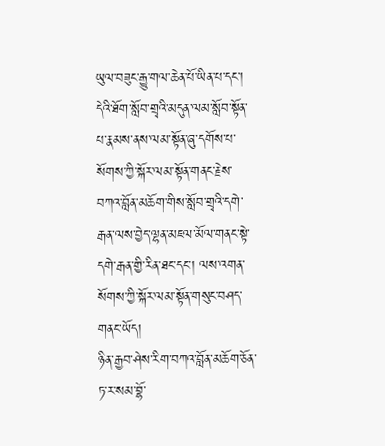ཡུལ་བཟུང་རྒྱུ་གལ་ཆེན་པོ་ཡིན་པ་དང་། དེའི་ཐོག་སློབ་གྲྭའི་མདུན་ལམ་སློབ་སྟོན་པ་རྣམས་ནས་ལམ་སྟོན་ཞུ་དགོས་པ་སོགས་ཀྱི་སྐོར་ལམ་སྟོན་གནང་རྗེས་བཀའ་བློན་མཆོག་གིས་སློབ་གྲྭའི་དགེ་རྒན་ལས་བྱེད་ལྷན་མཇལ་མོལ་གནང་སྟེ་དགེ་རྒན་གྱི་རིན་ཐང་དང་། ལས་འགན་སོགས་ཀྱི་སྐོར་ལམ་སྟོན་གསུང་བཤད་གནང་ཡོད།
ཉིན་རྒྱབ་ཤེས་རིག་བཀའ་བློན་མཆོག་ཅོན་ཏ་ར་སམ་བྷོ་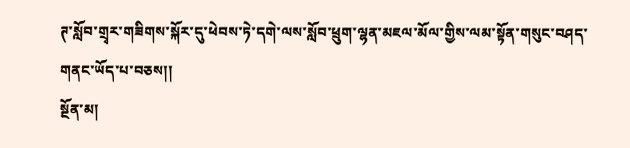ཊ་སློབ་གྲྭར་གཟིགས་སྐོར་དུ་ཕེབས་ཏེ་དགེ་ལས་སློབ་ཕྲུག་ལྷན་མཇལ་མོལ་གྱིས་ལམ་སྟོན་གསུང་བཤད་གནང་ཡོད་པ་བཅས།།
སྔོན་མ།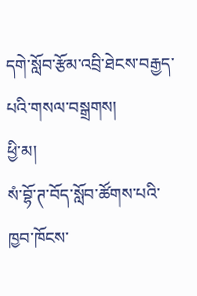དགེ་སློབ་རྩོམ་འབྲི་ཐེངས་བརྒྱད་པའི་གསལ་བསྒྲགས།
ཕྱི་མ།
སཾ་བྷོ་ཊ་བོད་སློབ་ཚོགས་པའི་ཁྱབ་ཁོངས་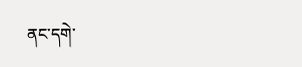ནང་དགེ་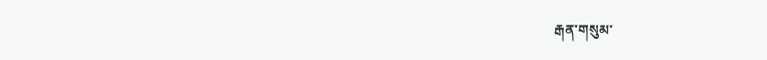རྒན་གསུམ་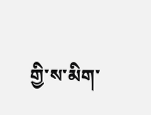གྱི་ས་མིག་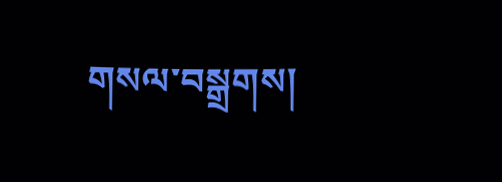གསལ་བསྒྲགས།